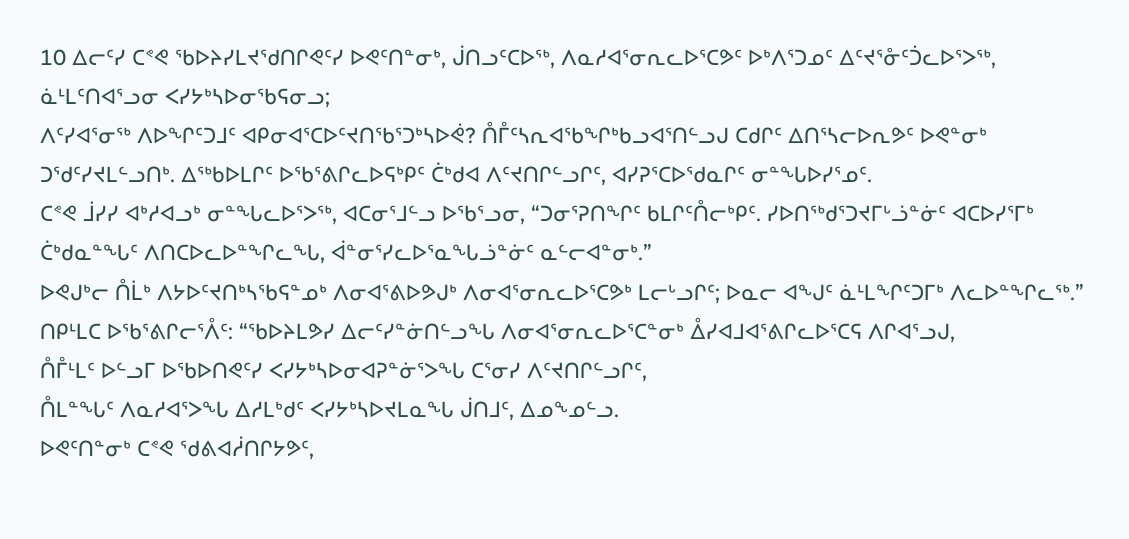10 ᐃᓕᑦᓯ ᑕᕝᕙ ᖃᐅᔨᓯᒪᔪᖁᑎᒋᕙᑦᓯ ᐅᕙᑦᑎᓐᓂᒃ, ᒎᑎᓗᑦᑕᐅᖅ, ᐱᓇᓱᐊᕐᓂᕆᓚᐅᕐᑕᕗᑦ ᐅᒃᐱᕐᑐᓄᑦ ᐃᑦᔪᕐᓁᑦᑑᓚᐅᕐᐳᖅ, ᓈᒻᒪᑦᑎᐊᕐᓗᓂ ᐸᓯᔭᒃᓴᐅᓂᖃᕋᓂᓗ;
ᐱᑦᓯᐊᕐᓂᖅ ᐱᐅᖏᑦᑐᒧᑦ ᐊᑭᓂᐊᕐᑕᐅᑦᔪᑎᖃᕐᑐᒃᓴᐅᕚ? ᑍᒤᑦᓴᕆᐊᖃᖏᒃᑲᓗᐊᕐᑎᓪᓗᒍ ᑕᑯᒋᑦ ᐃᑎᕐᓴᓕᐅᕆᕗᑦ ᐅᕙᓐᓂᒃ ᑐᖁᑦᓯᔪᒪᓪᓗᑎᒃ. ᐃᖅᑲᐅᒪᒋᑦ ᐅᖃᕐᕕᒋᓚᐅᕋᒃᑭᑦ ᑖᒃᑯᐊ ᐱᑦᔪᑎᒋᓪᓗᒋᑦ, ᐊᓯᕈᕐᑕᐅᖁᓇᒋᑦ ᓂᓐᖓᐅᓯᕐᓄᑦ.
ᑕᕝᕙ ᒨᓯᓯ ᐊᒃᓱᐊᓗᒃ ᓂᓐᖓᓚᐅᕐᐳᖅ, ᐊᑕᓂᕐᒧᓪᓗ ᐅᖃᕐᓗᓂ, “ᑐᓂᕐᕈᑎᖏᑦ ᑲᒪᒋᑦᑍᓕᒃᑭᑦ. ᓯᐅᑎᖅᑯᕐᑐᔪᒥᒡᓘᓐᓃᑦ ᐊᑕᐅᓯᕐᒥᒃ ᑖᒃᑯᓇᓐᖓᑦ ᐱᑎᑕᐅᓚᐅᓐᖏᓚᖓ, ᐋᓐᓂᕐᓯᓚᐅᕐᓇᖓᓘᓐᓃᑦ ᓇᓪᓕᐊᓐᓂᒃ.”
ᐅᕙᒍᒃᓕ ᑍᒫᒃ ᐱᔭᐅᑦᔪᑎᒃᓴᖃᕋᓐᓄᒃ ᐱᓂᐊᕐᕕᐅᕗᒍᒃ ᐱᓂᐊᕐᓂᕆᓚᐅᕐᑕᕗᒃ ᒪᓕᒡᓗᒋᑦ; ᐅᓇᓕ ᐊᖑᑦ ᓈᒻᒪᖏᑦᑐᒥᒃ ᐱᓚᐅᓐᖏᓚᖅ.”
ᑎᑭᒻᒪᑕ ᐅᖃᕐᕕᒋᓕᕐᐰᑦ: “ᖃᐅᔨᒪᕗᓯ ᐃᓕᑦᓯᓐᓃᑎᓪᓗᖓ ᐱᓂᐊᕐᓂᕆᓚᐅᕐᑕᓐᓂᒃ ᐂᓯᐊᒧᐊᕐᕕᒋᓚᐅᕐᑕᕋ ᐱᒋᐊᕐᓗᒍ,
ᑍᒤᒻᒪᑦ ᐅᓪᓗᒥ ᐅᖃᐅᑎᕙᑦᓯ ᐸᓯᔭᒃᓴᐅᓂᐊᕈᓐᓃᕐᐳᖓ ᑕᕐᓂᓯ ᐱᑦᔪᑎᒋᓪᓗᒋᑦ,
ᑍᒪᓐᖓᑦ ᐱᓇᓱᐊᕐᐳᖓ ᐃᓱᒪᒃᑯᑦ ᐸᓯᔭᒃᓴᐅᔪᒪᓇᖓ ᒎᑎᒧᑦ, ᐃᓄᖕᓄᓪᓗ.
ᐅᕙᑦᑎᓐᓂᒃ ᑕᕝᕙ ᖁᕕᐊᓲᑎᒋᔭᕗᑦ,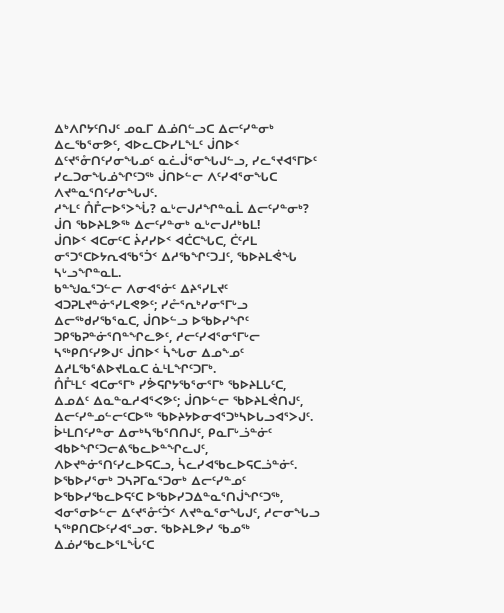ᐃᒃᐱᒋᔭᑦᑎᒍᑦ ᓄᓇᒥ ᐃᓅᑎᓪᓗᑕ ᐃᓕᑦᓯᓐᓂᒃ ᐃᓚᖃᕐᓂᕗᑦ, ᐊᐅᓚᑕᐅᓯᒪᖕᒪᑦ ᒎᑎᐅᑉ ᐃᑦᔪᕐᓁᑎᑦᓯᓂᖓᓄᑦ ᓇᓛᒎᕐᓂᖓᒍᓪᓗ, ᓯᓚᕐᔪᐊᕐᒥᐅᑦ ᓯᓚᑐᓂᖓᓅᖏᑦᑐᖅ ᒎᑎᐅᓪᓕ ᐱᑦᓯᐊᕐᓂᖓᑕ ᐱᔪᓐᓇᕐᑎᑦᓯᓂᖓᒍᑦ.
ᓱᖕᒪᑦ ᑍᒤᓕᐅᕐᐳᖔ? ᓇᒡᓕᒍᓱᖏᓐᓇᒫ ᐃᓕᑦᓯᓐᓂᒃ? ᒎᑎ ᖃᐅᔨᒪᕗᖅ ᐃᓕᑦᓯᓐᓂᒃ ᓇᒡᓕᒍᓱᒃᑲᒪ!
ᒎᑎᐅᑉ ᐊᑕᓂᑦᑕ ᔩᓱᓯᐅᑉ ᐊᑖᑕᖓᑕ, ᑖᑦᓱᒪ ᓂᕐᑐᕐᑕᐅᔭᕆᐊᖃᕐᑑᑉ ᐃᓱᖃᖏᑦᑐᒧᑦ, ᖃᐅᔨᒪᕚᖓ ᓴᒡᓗᖏᓐᓇᒪ.
ᑲᓐᖑᓇᕐᑐᓪᓕ ᐱᓂᐊᕐᓃᑦ ᐃᔨᕐᓯᒪᔪᑦ ᐊᑐᕈᒪᔪᓐᓃᕐᓯᒪᕙᕗᑦ; ᓯᓔᕐᕆᒃᓯᓂᕐᒥᒡᓗ ᐃᓕᖅᑯᓯᖃᕐᓇᑕ, ᒎᑎᐅᓪᓗ ᐅᖃᐅᓯᖏᑦ ᑐᑭᖃᕈᓐᓃᕐᑎᓐᖏᓚᕗᑦ, ᓱᓕᑦᓯᐊᕐᓂᕐᒥᒡᓕ ᓴᖅᑭᑎᑦᓯᕗᒍᑦ ᒎᑎᐅᑉ ᓵᖓᓂ ᐃᓄᖕᓄᑦ ᐃᓱᒪᖃᕐᕕᐅᔪᒪᓇᑕ ᓈᒻᒪᖏᑦᑐᒥᒃ.
ᑍᒤᒻᒪᑦ ᐊᑕᓂᕐᒥᒃ ᓯᕘᕋᒋᔭᖃᕐᓂᕐᒥᒃ ᖃᐅᔨᒪᒐᑦᑕ, ᐃᓄᐃᑦ ᐃᓇᓐᓇᓱᐊᕐᐸᕗᑦ; ᒎᑎᐅᓪᓕ ᖃᐅᔨᒪᕚᑎᒍᑦ, ᐃᓕᑦᓯᓐᓄᓪᓕᑦᑕᐅᖅ ᖃᐅᔨᔭᐅᓂᐊᕐᑐᒃᓴᐅᒐᓗᐊᕐᐳᒍᑦ.
ᐆᒻᒪᑎᑦᓯᓐᓂ ᐃᓂᒃᓴᖃᕐᑎᑎᒍᑦ, ᑭᓇᒥᒡᓘᓐᓃᑦ ᐊᑲᐅᖏᑦᑐᓕᕕᖃᓚᐅᓐᖏᓚᒍᑦ, ᐱᐅᔪᓐᓃᕐᑎᑦᓯᓚᐅᕋᑕᓗ, ᓵᓚᓯᐊᖃᓚᐅᕋᑕᓘᓐᓃᑦ.
ᐅᖃᐅᓯᕐᓂᒃ ᑐᓴᕈᒥᓇᕐᑐᓂᒃ ᐃᓕᑦᓯᓐᓄᑦ ᐅᖃᐅᓯᖃᓚᐅᕋᑦᑕ ᐅᖃᐅᓯᑐᐃᓐᓇᕐᑎᒎᖏᑦᑐᖅ, ᐊᓂᕐᓂᐅᓪᓕ ᐃᑦᔪᕐᓁᑦᑑᑉ ᐱᔪᓐᓇᕐᓂᖓᒍᑦ, ᓱᓕᓂᖓᓗ ᓴᖅᑭᑎᑕᐅᑦᓯᐊᕐᓗᓂ. ᖃᐅᔨᒪᕗᓯ ᖃᓄᖅ ᐃᓅᓯᖃᓚᐅᕐᒪᖔᑦᑕ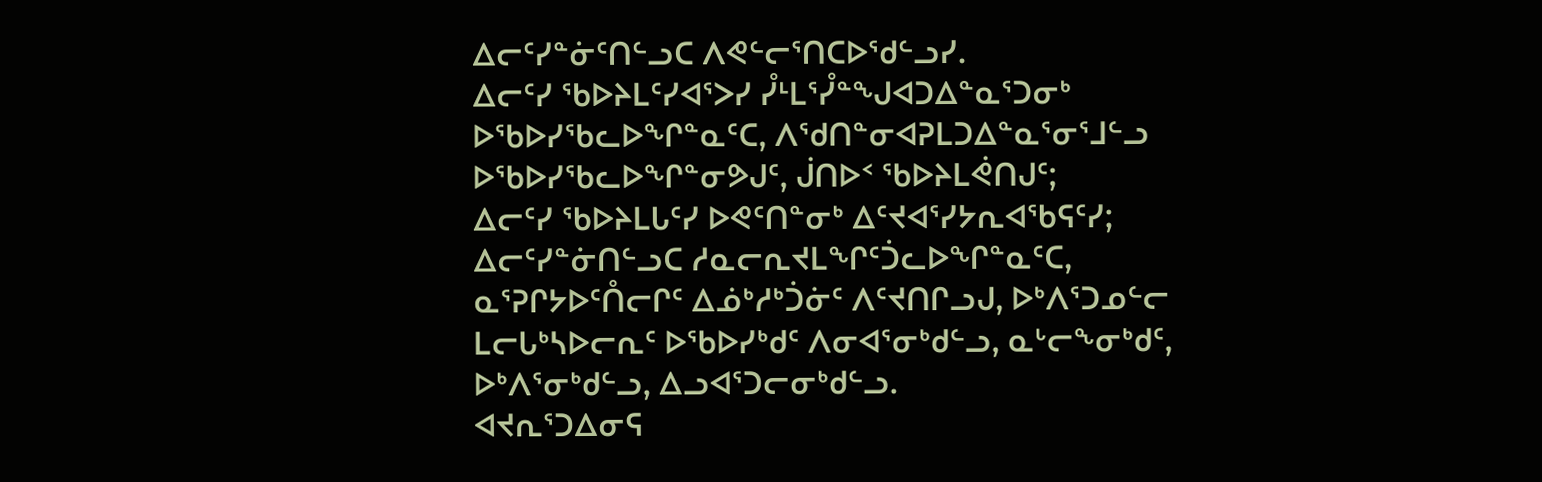ᐃᓕᑦᓯᓐᓃᑦᑎᓪᓗᑕ ᐱᕙᓪᓕᕐᑎᑕᐅᖁᓪᓗᓯ.
ᐃᓕᑦᓯ ᖃᐅᔨᒪᑦᓯᐊᕐᐳᓯ ᓮᒻᒪᕐᓮᓐᖑᐊᑐᐃᓐᓇᕐᑐᓂᒃ ᐅᖃᐅᓯᖃᓚᐅᖏᓐᓇᑦᑕ, ᐱᖁᑎᓐᓂᐊᕈᒪᑐᐃᓐᓇᕐᓂᕐᒧᓪᓗ ᐅᖃᐅᓯᖃᓚᐅᖏᓐᓂᕗᒍᑦ, ᒎᑎᐅᑉ ᖃᐅᔨᒪᕚᑎᒍᑦ;
ᐃᓕᑦᓯ ᖃᐅᔨᒪᒐᑦᓯ ᐅᕙᑦᑎᓐᓂᒃ ᐃᑦᔪᐊᕐᓯᔭᕆᐊᖃᕋᑦᓯ; ᐃᓕᑦᓯᓐᓃᑎᓪᓗᑕ ᓱᓇᓕᕆᔪᒪᖏᑦᑑᓚᐅᖏᓐᓇᑦᑕ,
ᓇᕐᕈᒋᔭᐅᑦᑍᓕᒋᑦ ᐃᓅᒃᓱᒃᑑᓃᑦ ᐱᑦᔪᑎᒋᓗᒍ, ᐅᒃᐱᕐᑐᓄᓪᓕ ᒪᓕᒐᒃᓴᐅᓕᕆᑦ ᐅᖃᐅᓯᒃᑯᑦ ᐱᓂᐊᕐᓂᒃᑯᓪᓗ, ᓇᒡᓕᖕᓂᒃᑯᑦ, ᐅᒃᐱᕐᓂᒃᑯᓪᓗ, ᐃᓗᐊᕐᑐᓕᓂᒃᑯᓪᓗ.
ᐊᔪᕆᕐᑐᐃᓂᕋ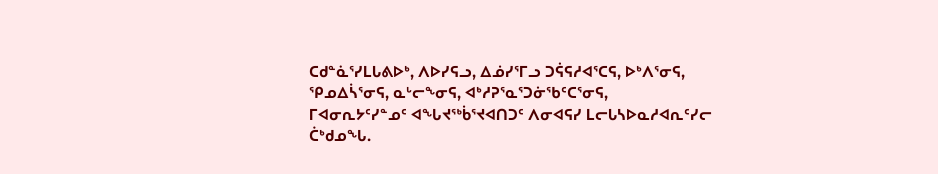ᑕᑯᓐᓈᕐᓯᒪᒐᕕᐅᒃ, ᐱᐅᓯᕋᓗ, ᐃᓅᓯᕐᒥᓗ ᑐᕌᕋᓱᐊᕐᑕᕋ, ᐅᒃᐱᕐᓂᕋ, ᕿᓄᐃᓵᕐᓂᕋ, ᓇᒡᓕᖕᓂᕋ, ᐊᒃᓱᕈᕐᓇᕐᑐᓃᖃᑦᑕᕐᓂᕋ,
ᒥᐊᓂᕆᔭᑦᓯᓐᓄᑦ ᐊᖓᔪᖅᑳᕐᔪᐊᑎᑐᑦ ᐱᓂᐊᕋᓯ ᒪᓕᒐᓴᐅᓇᓱᐊᕆᑦᓯᓕ ᑖᒃᑯᓄᖓ.